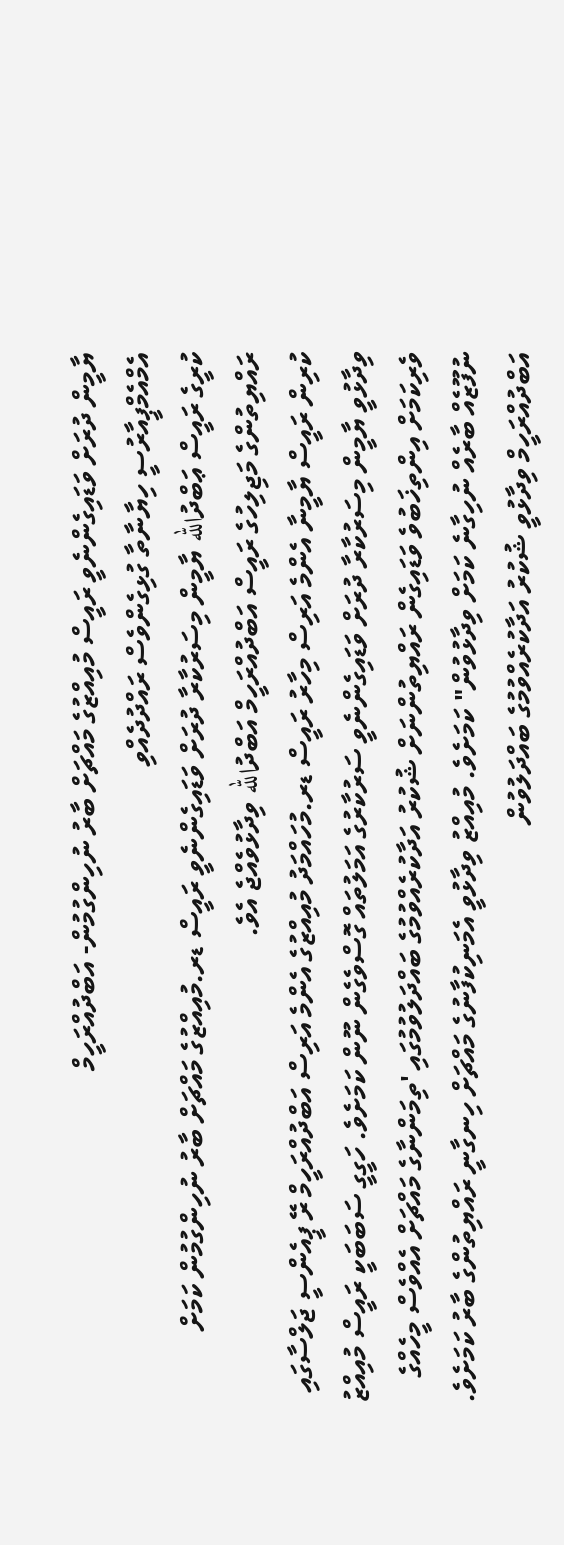ޔާމީން ދުރަށް ވަޑައިގެންނެވީ ރައީސް މުއިއްޒުގެ މައްޗަށް ބާރު ނުހިންގުމުން- އަބްދުއްރަހީމް
އެމްއެމްޕީއާރުސީ ހިޔާނާތާ ގުޅިގެންވެސް ރައްދުދެއްވި
ކުރީގެ ރައީސް ޢަބްދުالله ޔާމީން މިސަރުކާރާ ދުރަށް ވަޑައިގެންނެވީ ރައީސް ޑރ.މުއިއްޒުގެ މައްޗަށް ބާރު ނުހިންގުމުން ކަމަށް ރައްޔިތުންގެ މަޖިލިހުގެ ރައީސް އަބްދުއްރަހީމް އަބްދުالله ވިދާޅުވެއްޖެ އެވެ.
ކުރިން ރައީސް ޔާމީނާ އެންމެ އަރިސް މިހާރު ރައީސް ޑރ.މުހައްމަދު މުއިއްޒުގެ އެންމެ އަރިސް އަބްދުއްރަހީމް ރޭ ޕީއެންސީ ޖަލްސާގައި ވިދާޅުވީ ޔާމީން މިސަރުކާރާ ދުރަށް ވަޑައިގެންނެވީ ސަރުކާރުގެ އަމަލުތައް ގޮސްވެގެން ނޫން ކަމަށެވެ. ހަގީގީ ސަބަބަކީ ރައީސް މުއިއްޒު ވެރިކަމަށް އިންތިޚަބުވެ ވަޑައިގެން ރައްޔިތުންނަށް ޝުކުރު އަދާކުރެއްވުމުގެ ބައްދަލުވުމުގައި 'ތިމަންނާގެ މައްޗަށް އެއްވެސް މީހެއްގެ ނުފޫޒެއް ބާރެއް ނުހިގާނެ ކަމަށް ވިދާޅުވުން" ކަމަށެވެ. މުއިއްޒު ވިދާޅުވީ އެމަނިކުފާނުގެ މައްޗަށް ހިނގާނީ ރައްޔިތުންގެ ބާރު ކަމަށެވެ.
އަބްދުއްރަހީމް ވިދާޅުވީ ޝުކުރު އަދާކުރެއްވުމުގެ ބައްދަލުވުން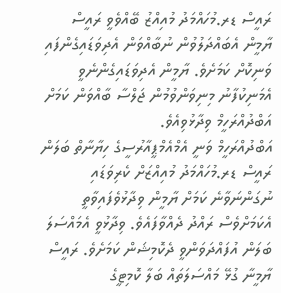ރައީސް ޑރ.މުހައްމަދު މުއިއްޒު ބޭއްވެވީ ރައީސް ޔާމީން އެބައްދަލުވުން ނުބާއްވަން އެދިވަޑައިގެންފައި ވަނިކޮށް ކަމަށެވެ. ޔާމީން އެދިވަޑައިގެންނެވީ އެމަނިކުފާނު މިނިވަންވުމުން ޖަލްސާ ބާއްވަން ކަމަށް އަބްދުއްރަހީމް ވިދާޅުވިއެވެ.
އަބްދުއްރަހީމް ވަނީ އެމްއެމްޕީއާރުސީގެ ހިޔާނާތް ބަލަން ރައީސް ޑރ.މުހައްމަދު މުއިއްޒަށް ކެރިވަޑައި ނުގަންނަވާނެ ކަމަށް ޔާމީން ވިދާޅުވެފައިވާތީ އެކަމަށްވެސް ރައްދު ދެއްވާފައެވެ. ވިދާޅުވީ އެމައްސަލަ ބަލަން އުފައްދަވަންވީ ދެކޮމިޝަން ކަމަށެވެ. ރައީސް ޔާމީނާ ގުޅޭ މައްސަލަތައް ބަލާ ކޮމިޓީގެ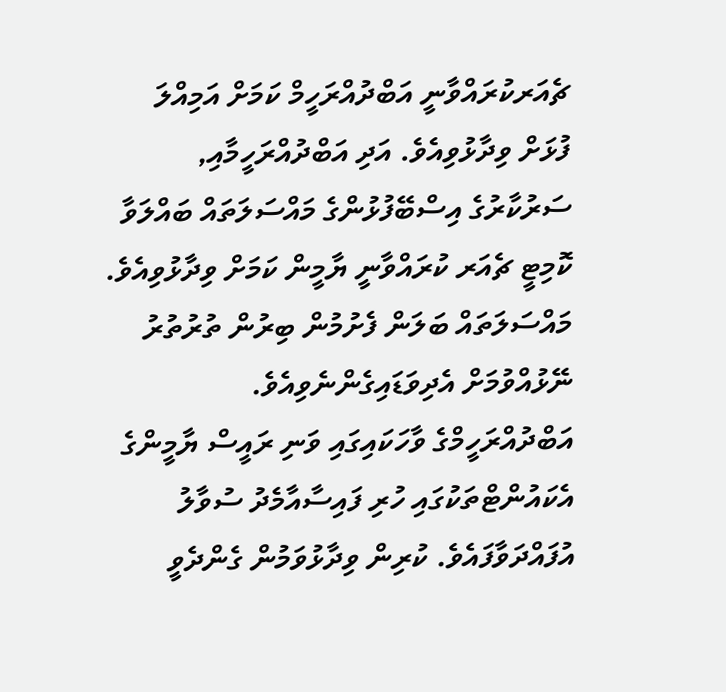ޗެއަރކުރައްވާނީ އަބްދުއްރަހީމް ކަމަށް އަމިއްލަ ފުޅަށް ވިދާޅުވިއެވެ. އަދި އަބްދުއްރަހީމާއި, ސަރުކާރުގެ އިސްބޭފުޅުންގެ މައްސަލަތައް ބައްލަވާ ކޮމިޓީ ޗެއަރ ކުރައްވާނީ ޔާމީން ކަމަށް ވިދާޅުވިއެވެ. މައްސަލަތައް ބަލަން ފެށުމުން ބިރުން ތުރުތުރު ނޭޅުއްވުމަށް އެދިވަޑައިގެންނެވިއެވެ.
އަބްދުއްރަހީމްގެ ވާހަކައިގައި ވަނި ރައީސް ޔާމީންގެ އެކައުންޓްތަކުގައި ހުރި ފައިސާއާމެދު ސުވާލު އުފައްދަވާފައެވެ. ކުރިން ވިދާޅުވަމުން ގެންދެވީ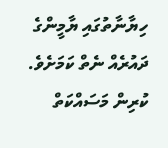ހިޔާނާތުގައި ޔާމީންގެ ދައުރެއް ނެތް ކަމަށެވެ. ކުރިން މަސައްކަތް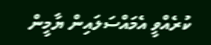ކުރެއްވީ އެމައްސަލައިން ޔާމީން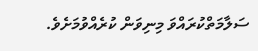ސަލާމަތްކުރައްވަ މިނިވަން ކުރެއްވުމަށެވެ.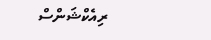ރިއެކްޝަންސް